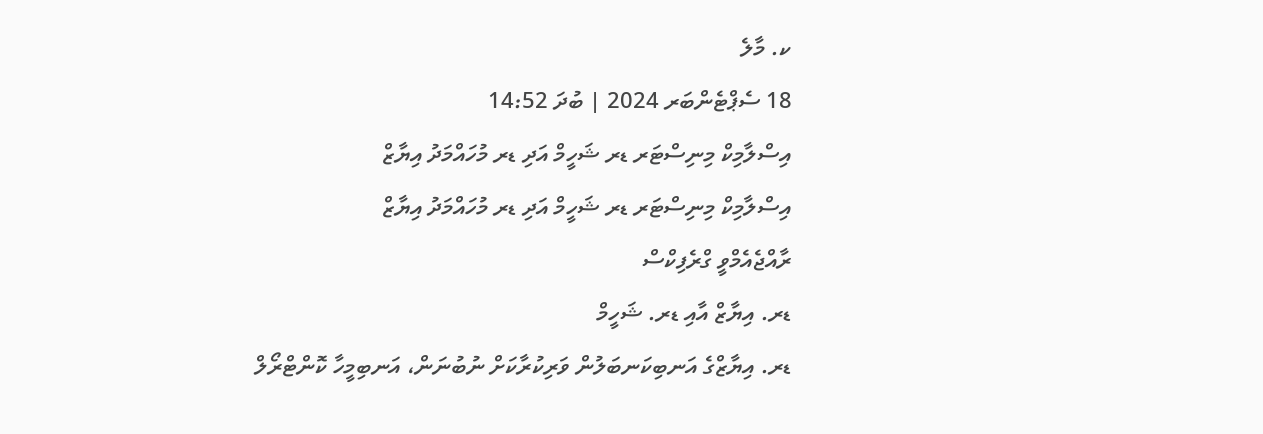ކ. މާލެ
18 ސެޕްޓެންބަރ 2024 | ބުދަ 14:52
އިސްލާމިކް މިނިސްޓަރ ޑރ ޝަހީމް އަދި ޑރ މުހައްމަދު އިޔާޒް
އިސްލާމިކް މިނިސްޓަރ ޑރ ޝަހީމް އަދި ޑރ މުހައްމަދު އިޔާޒް
ރާއްޖެއެމްވީ ގްރެފިކްސް
ޑރ. އިޔާޒް އާއި ޑރ. ޝަހީމް
ޑރ. އިޔާޒްގެ އަނބިކަނބަލުން ވަރިކުރާކަށް ނުބުނަން، އަނބިމީހާ ކޮންޓްރޯލް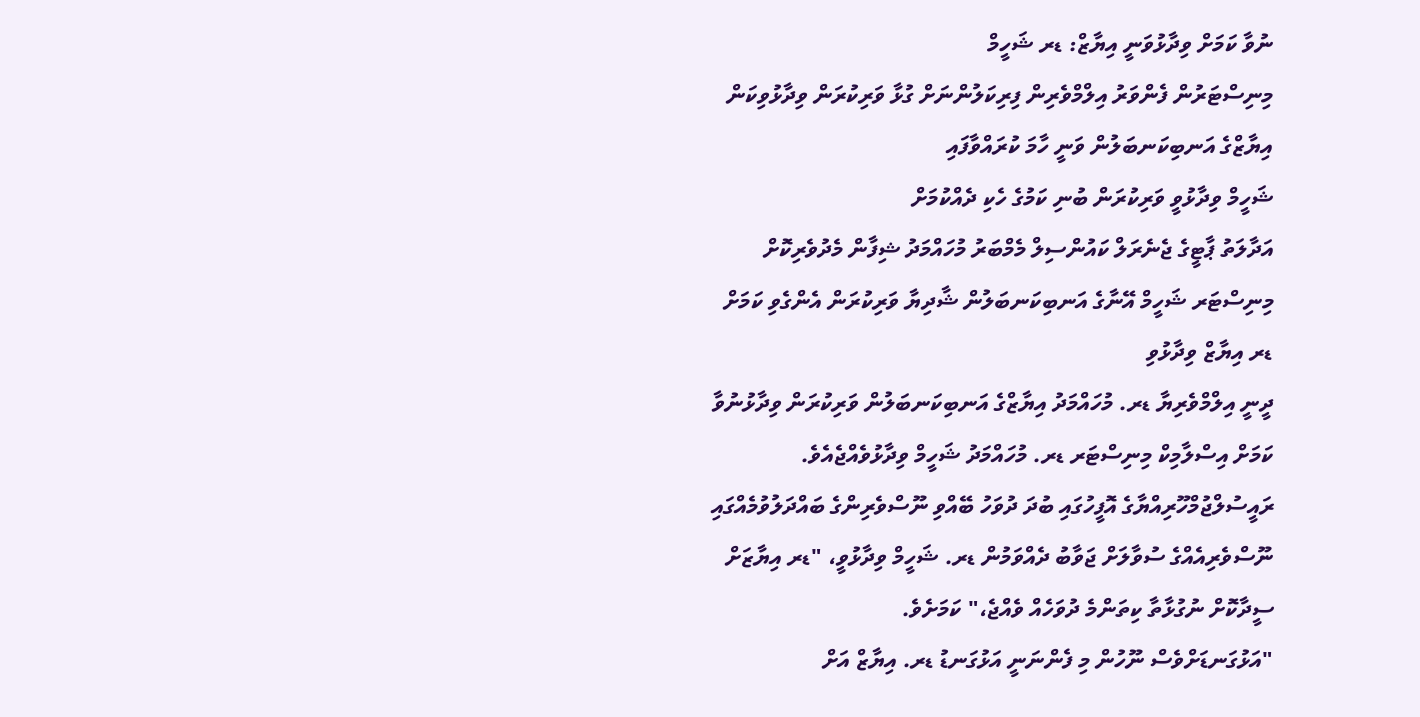ނުވާ ކަމަށް ވިދާޅުވަނީ އިޔާޒް: ޑރ ޝަހީމް
މިނިސްޓަރުން ފެންވަރު އިލްމްވެރިން ފިރިކަލުންނަށް ގުޅާ ވަރިކުރަން ވިދާޅުވިކަން އިޔާޒްގެ އަނބިކަނބަލުން ވަނީ ހާމަ ކުރައްވާފައި
ޝަހީމް ވިދާޅުވީ ވަރިކުރަން ބުނި ކަމުގެ ހެކި ދެއްކުމަށް
އަދާލަތު ޕާޓީގެ ޖެނެރަލް ކައުންސިލް މެމްބަރު މުހައްމަދު ޝިފާން މެދުވެރިކޮށް މިނިސްޓަރ ޝަހީމް އޭނާގެ އަނބިކަނބަލުން ޝާދިޔާ ވަރިކުރަން އެންގެވި ކަމަށް ޑރ އިޔާޒް ވިދާޅުވި
ދީނީ އިލްމްވެރިޔާ ޑރ. މުހައްމަދު އިޔާޒްގެ އަނބިކަނބަލުން ވަރިކުރަން ވިދާޅުނުވާ ކަމަށް އިސްލާމިކް މިނިސްޓަރ ޑރ. މުހައްމަދު ޝަހީމް ވިދާޅުވެއްޖެއެވެ.
ރައީސުލްޖުމްހޫރިއްޔާގެ އޮފީހުގައި ބުދަ ދުވަހު ބޭއްވި ނޫސްވެރިންގެ ބައްދަލުވުމެއްގައި ނޫސްވެރިއެއްގެ ސުވާލަށް ޖަވާބު ދެއްވަމުން ޑރ. ޝަހީމް ވިދާޅުވީ، "ޑރ އިޔާޒަށް ސީދާކޮށް ނުގުޅާތާ ކިތަންމެ ދުވަހެއް ވެއްޖެ،" ކަމަށެވެ.
"އަޅުގަނޑަށްވެސް ނޫހުން މި ފެންނަނީ އަޅުގަނޑު ޑރ. އިޔާޒް އަށް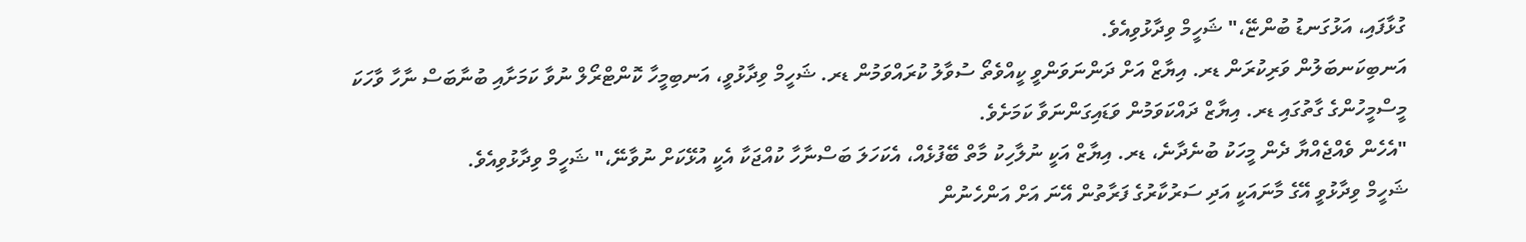ގުޅާފައި، އަޅުގަނޑު ބުންޏޭ،" ޝަހީމް ވިދާޅުވިއެވެ.
އަނބިކަނބަލުން ވަރިކުރަން ޑރ. އިޔާޒް އަށް ދަންނަވަންވީ ކީއްވެތޯ ސުވާލު ކުރައްވަމުން ޑރ. ޝަހީމް ވިދާޅުވީ، އަނބިމީހާ ކޮންޓްރޯލް ނުވާ ކަމަށާއި ބުނާބަސް ނާހާ ވާހަކަ މީސްމީހުންގެ ގާތުގައި ޑރ. އިޔާޒް ދައްކަވަމުން ވަޑައިގަންނަވާ ކަމަށެވެ.
"އެހެން ވެއްޖެއްޔާ ދެން މީހަކު ބުނެދާނެ، ޑރ. އިޔާޒް އަކީ ނުލާހިކު މާތް ބޭފުޅެއް، އެކަހަލަ ބަސްނާހާ ކުއްޖަކާ އެކީ އުޅޭކަށް ނުވާނޭ،" ޝަހީމް ވިދާޅުވިއެވެ.
ޝަހީމް ވިދާޅުވީ އޭގެ މާނައަކީ އަދި ސަރުކާރުގެ ފަރާތުން އޭނަ އަށް އަންހެނުން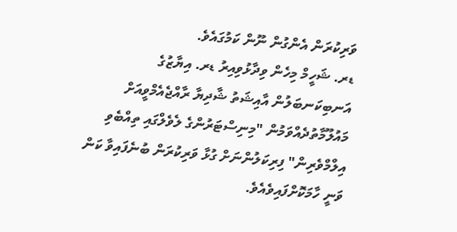ވަރިކުރަން އެންގުން ނޫން ކަމުގައެވެ.
ޑރ. ޝަހީމް މިހެން ވިދާޅުވިއިރު ޑރ. އިޔާޒުގެ އަނބިކަނބަލުން އާއިޝަތު ޝާދިޔާ ރާއްޖެއެމްވީއަށް މައުލޫމާތުދެއްވަމުން "މިނިސްޓަރުންގެ ލެވެލްގައި ތިއްބެވި އިލްމްވެރިން" ފިރިކަލުންނަށް ގުޅާ ވަރިކުރަން ބުނެފައިވާ ކަން ވަނީ ހާމަކޮށްފައިވެއެވެ.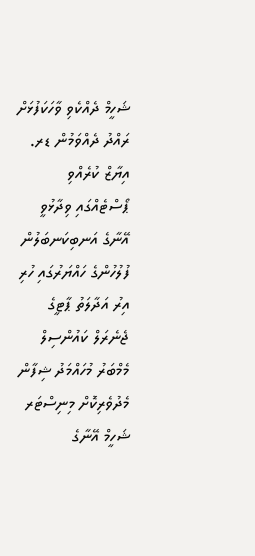ޝަހީމް ދެއްކެވި ވާހަކަފުޅަށް ރައްދު ދެއްވަމުން ޑރ. އިޔާޒް ކުރެއްވި ޕޯސްޓެއްގައި ވިދާޅުވީ އޭނާގެ އަނބިކަނބަލުން ފުލުހުންގެ ހައްޔަރުގައި ހުރި އިރު އަދާލަތު ޕާޓީގެ ޖެނެރަލް ކައުންސިލް މެމްބަރު މުހައްމަދު ޝިފާން މެދުވެރިކޮށް މިނިސްޓަރ ޝަހީމް އޭނާގެ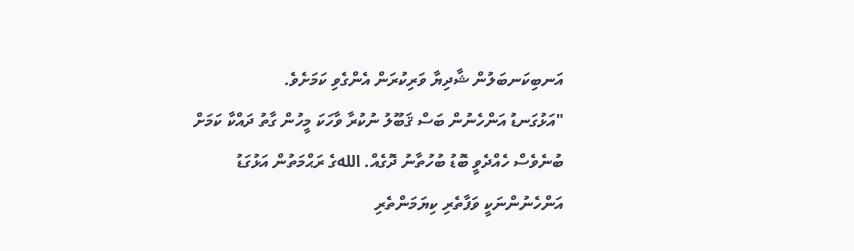އަނބިކަނބަލުން ޝާދިޔާ ވަރިކުރަން އެންގެވި ކަމަށެވެ.
"އަޅުގަނޑު އަންހެނުން ބަސް ޤަބޫލު ނުކުރާ ވާހަކަ މީހުން ގާތު ދައްކާ ކަމަށް ބުނެވެސް ހެއްދެވީ ބޮޑު ބުހުތާނު ދޮގެއް. اللهގެ ރަޙްމަތުން އަޅުގަޑު އަންހެނުންނަކީ ވަފާތެރި ކިޔަމަންތެރި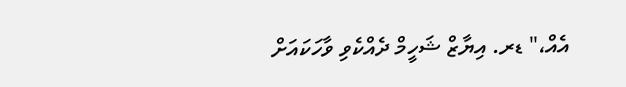އެއް،" ޑރ. އިޔާޒް ޝަހީމް ދެއްކެވި ވާހަކައަށް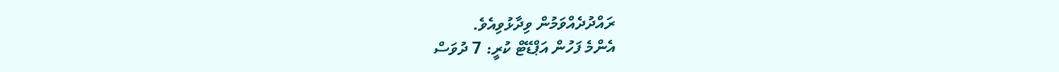ރައްދުދެއްވަމުން ވިދާޅުވިއެވެ.
އެންމެ ފަހުން އަޕްޑޭޓް ކުރީ: 7 ދުވަސް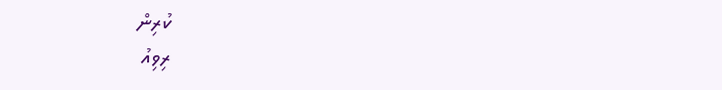ކުރިން
ރިވިއު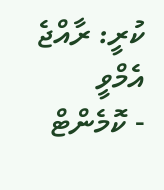ކުރީ: ރާއްޖެ އެމްވީ
- ކޮމެންޓް